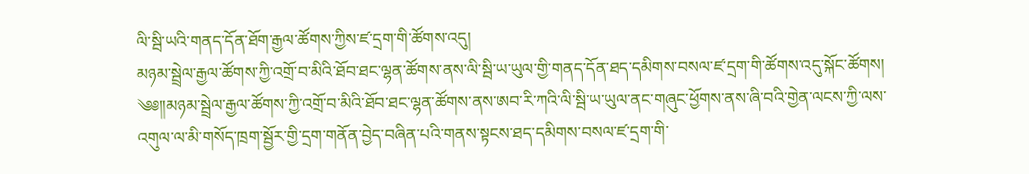ལི་སྦི་ཡའི་གནད་དོན་ཐོག་རྒྱལ་ཚོགས་ཀྱིས་ཛ་དྲག་གི་ཚོགས་འདུ།
མཉམ་སྦྲེལ་རྒྱལ་ཚོགས་ཀྱི་འགྲོ་བ་མིའི་ཐོབ་ཐང་ལྷན་ཚོགས་ནས་ལི་སྦི་ཡ་ཡུལ་གྱི་གནད་དོན་ཐད་དམིགས་བསལ་ཛ་དྲག་གི་ཚོགས་འདུ་སྐོང་ཚོགས།
༄༅༎མཉམ་སྦྲེལ་རྒྱལ་ཚོགས་ཀྱི་འགྲོ་བ་མིའི་ཐོབ་ཐང་ལྷན་ཚོགས་ནས་ཨབ་རི་ཀའི་ལི་སྦི་ཡ་ཡུལ་ནང་གཞུང་ཕྱོགས་ནས་ཞི་བའི་གྱེན་ལངས་ཀྱི་ལས་འགུལ་ལ་མི་གསོད་ཁྲག་སྦྱོར་གྱི་དྲག་གནོན་བྱེད་བཞིན་པའི་གནས་སྟངས་ཐད་དམིགས་བསལ་ཛ་དྲག་གི་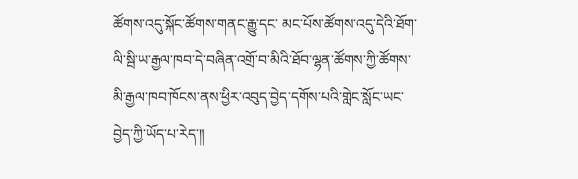ཚོགས་འདུ་སྐོང་ཚོགས་གནང་རྒྱུ་དང་ མང་པོས་ཚོགས་འདུ་དེའི་ཐོག་ལི་སྦི་ཡ་རྒྱལ་ཁབ་དེ་བཞིན་འགྲོ་བ་མིའི་ཐོབ་ལྷན་ཚོགས་ཀྱི་ཚོགས་མི་རྒྱལ་ཁབ་ཁོངས་ནས་ཕྱིར་འབུད་བྱེད་དགོས་པའི་གླེང་སློང་ཡང་བྱེད་ཀྱི་ཡོད་པ་རེད་༎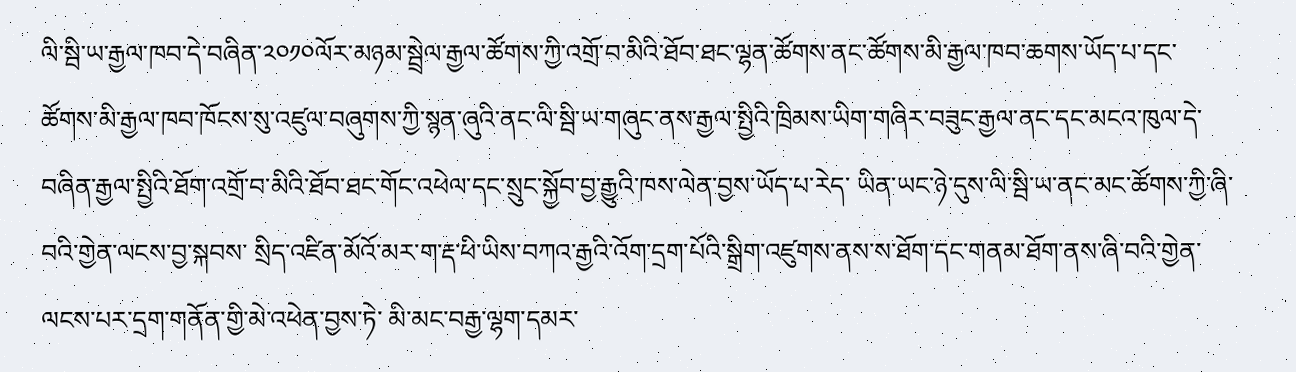ལི་སྦི་ཡ་རྒྱལ་ཁབ་དེ་བཞིན་༢༠༡༠ལོར་མཉམ་སྦྲེལ་རྒྱལ་ཚོགས་ཀྱི་འགྲོ་བ་མིའི་ཐོབ་ཐང་ལྷན་ཚོགས་ནང་ཚོགས་མི་རྒྱལ་ཁབ་ཆགས་ཡོད་པ་དང་ ཚོགས་མི་རྒྱལ་ཁབ་ཁོངས་སུ་འཛུལ་བཞུགས་ཀྱི་སྙན་ཞུའི་ནང་ལི་སྦི་ཡ་གཞུང་ནས་རྒྱལ་སྤྱིའི་ཁྲིམས་ཡིག་གཞིར་བཟུང་རྒྱལ་ནང་དང་མངའ་ཁུལ་དེ་བཞིན་རྒྱལ་སྤྱིའི་ཐོག་འགྲོ་བ་མིའི་ཐོབ་ཐང་གོང་འཕེལ་དང་སྲུང་སྐྱོབ་བྱ་རྒྱུའི་ཁས་ལེན་བྱས་ཡོད་པ་རེད་ ཡིན་ཡང་ཉེ་དུས་ལི་སྦི་ཡ་ནང་མང་ཚོགས་ཀྱི་ཞི་བའི་གྱེན་ལངས་བྱ་སྐབས་ སྲིད་འཛིན་མོའོ་མར་ག་རྡ་ཕི་ཡིས་བཀའ་རྒྱའི་འོག་དྲག་པོའི་སྒྲིག་འཛུགས་ནས་ས་ཐོག་དང་གནམ་ཐོག་ནས་ཞི་བའི་གྱེན་ལངས་པར་དྲག་གནོན་གྱི་མེ་འཕེན་བྱས་ཏེ་ མི་མང་བརྒྱ་ལྷག་དམར་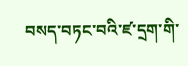བསད་བཏང་བའི་ཛ་དྲག་གི་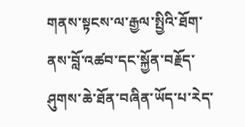གནས་སྟངས་ལ་རྒྱལ་སྤྱིའི་ཐོག་ནས་བློ་འཚབ་དང་སྐྱོན་བརྗོད་ཤུགས་ཆེ་ཐོན་བཞིན་ཡོད་པ་རེད་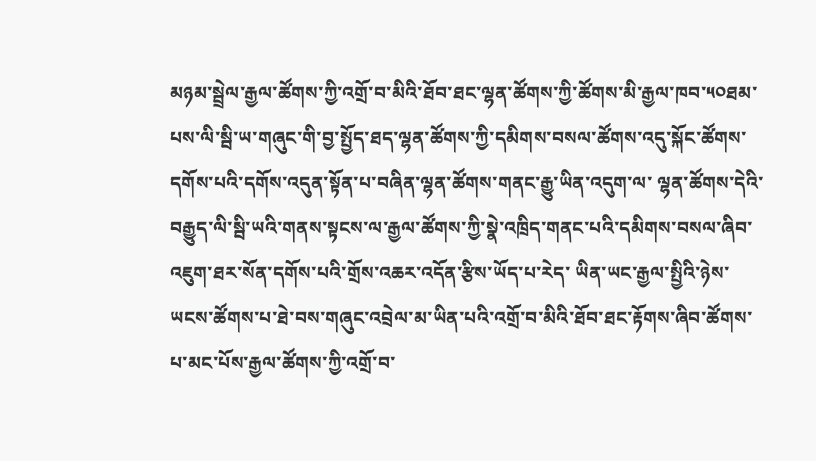མཉམ་སྦྲེལ་རྒྱལ་ཚོགས་ཀྱི་འགྲོ་བ་མིའི་ཐོབ་ཐང་ལྷན་ཚོགས་ཀྱི་ཚོགས་མི་རྒྱལ་ཁབ་༥༠ཐམ་པས་ལི་སྦི་ཡ་གཞུང་གི་བྱ་སྤྱོད་ཐད་ལྷན་ཚོགས་ཀྱི་དམིགས་བསལ་ཚོགས་འདུ་སྐོང་ཚོགས་དགོས་པའི་དགོས་འདུན་སྟོན་པ་བཞིན་ལྷན་ཚོགས་གནང་རྒྱུ་ཡིན་འདུག་ལ་ ལྷན་ཚོགས་དེའི་བརྒྱུད་ལི་སྦི་ཡའི་གནས་སྟངས་ལ་རྒྱལ་ཚོགས་ཀྱི་སྣེ་འཁྲིད་གནང་པའི་དམིགས་བསལ་ཞིབ་འཇུག་ཐར་སོན་དགོས་པའི་གྲོས་འཆར་འདོན་རྩིས་ཡོད་པ་རེད་ ཡིན་ཡང་རྒྱལ་སྤྱིའི་ཉེས་ཡངས་ཚོགས་པ་ཐེ་བས་གཞུང་འབྲེལ་མ་ཡིན་པའི་འགྲོ་བ་མིའི་ཐོབ་ཐང་རྟོགས་ཞིབ་ཚོགས་པ་མང་པོས་རྒྱལ་ཚོགས་ཀྱི་འགྲོ་བ་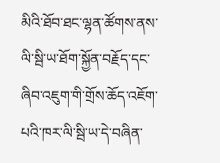མིའི་ཐོབ་ཐང་ལྷན་ཚོགས་ནས་ལི་སྦི་ཡ་ཐོག་སྐྱོན་བརྗོད་དང་ཞིབ་འཇུག་གི་གྲོས་ཆོད་འཇོག་པའི་ཁར་ལི་སྦི་ཡ་དེ་བཞིན་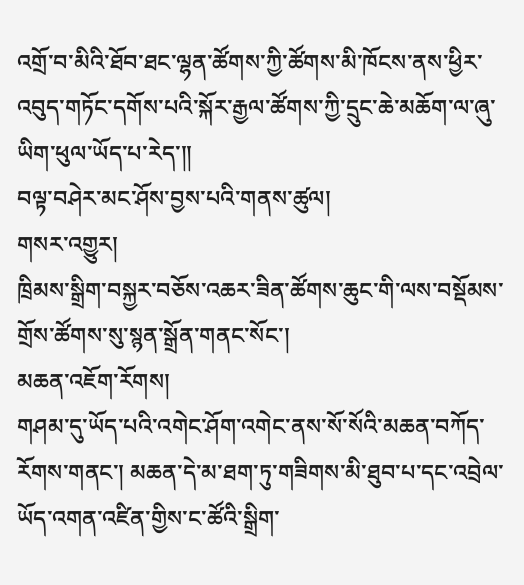འགྲོ་བ་མིའི་ཐོབ་ཐང་ལྷན་ཚོགས་ཀྱི་ཚོགས་མི་ཁོངས་ནས་ཕྱིར་འབུད་གཏོང་དགོས་པའི་སྐོར་རྒྱལ་ཚོགས་ཀྱི་དྲུང་ཆེ་མཆོག་ལ་ཞུ་ཡིག་ཕུལ་ཡོད་པ་རེད་༎
བལྟ་བཤེར་མང་ཤོས་བྱས་པའི་གནས་ཚུལ།
གསར་འགྱུར།
ཁྲིམས་སྒྲིག་བསྐྱར་བཅོས་འཆར་ཟིན་ཚོགས་ཆུང་གི་ལས་བསྡོམས་གྲོས་ཚོགས་སུ་སྙན་སྒྲོན་གནང་སོང་།
མཆན་འཇོག་རོགས།
གཤམ་དུ་ཡོད་པའི་འགེང་ཤོག་འགེང་ནས་སོ་སོའི་མཆན་བཀོད་རོགས་གནང་། མཆན་དེ་མ་ཐག་ཏུ་གཟིགས་མི་ཐུབ་པ་དང་འབྲེལ་ཡོད་འགན་འཛིན་གྱིས་ང་ཚོའི་སྒྲིག་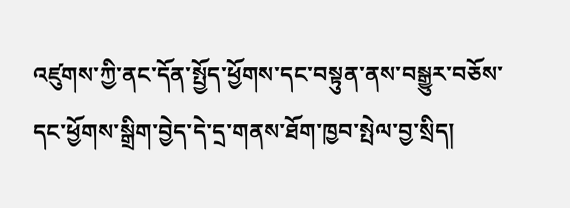འཛུགས་ཀྱི་ནང་དོན་སྤྱོད་ཕྱོགས་དང་བསྟུན་ནས་བསྒྱུར་བཅོས་དང་ཕྱོགས་སྒྲིག་བྱེད་དེ་དྲ་གནས་ཐོག་ཁྱབ་སྤེལ་བྱ་སྲིད།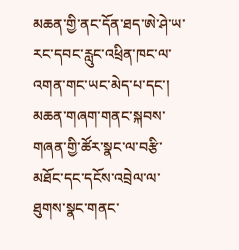མཆན་གྱི་ནང་དོན་ཐད་ཨེ་ཤེ་ཡ་རང་དབང་རླུང་འཕྲིན་ཁང་ལ་འགན་གང་ཡང་མེད་པ་དང་། མཆན་གཞག་གནང་སྐབས་གཞན་གྱི་ཚོར་སྣང་ལ་བརྩི་མཐོང་དང་དངོས་འབྲེལ་ལ་ཐུགས་སྣང་གནང་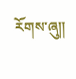རོགས་ཞུ༎